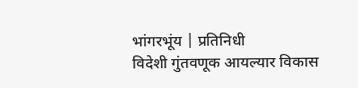भांगरभूंय | प्रतिनिधी
विदेशी गुंतवणूक आयल्यार विकास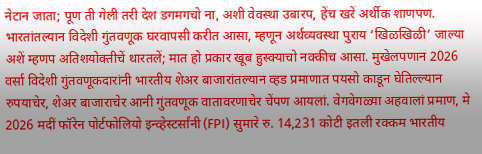नेटान जाता; पूण ती गेली तरी देश डगमगचो ना, अशी वेवस्था उबारप, हेंच खरें अर्थीक शाणपण.
भारतांतल्यान विदेशी गुंतवणूक घरवापसी करीत आसा, म्हणून अर्थव्यवस्था पुराय ‘खिळखिळी’ जाल्या अशें म्हणप अतिशयोक्तीचें थारतलें; मात हो प्रकार खूब हुस्क्याचो नक्कीच आसा. मुखेलपणान 2026 वर्सा विदेशी गुंतवणूकदारांनी भारतीय शेअर बाजारांतल्यान व्हड प्रमाणात पयसो काडून घेतिल्ल्यान रुपयाचेर, शेअर बाजाराचेर आनी गुंतवणूक वातावरणाचेर चेंपण आयलां. वेगवेगळ्या अहवालां प्रमाण, मे 2026 मदीं फॉरेन पोर्टफोलियो इन्व्हेस्टर्सांनी (FPI) सुमारे रु. 14,231 कोटी इतली रक्कम भारतीय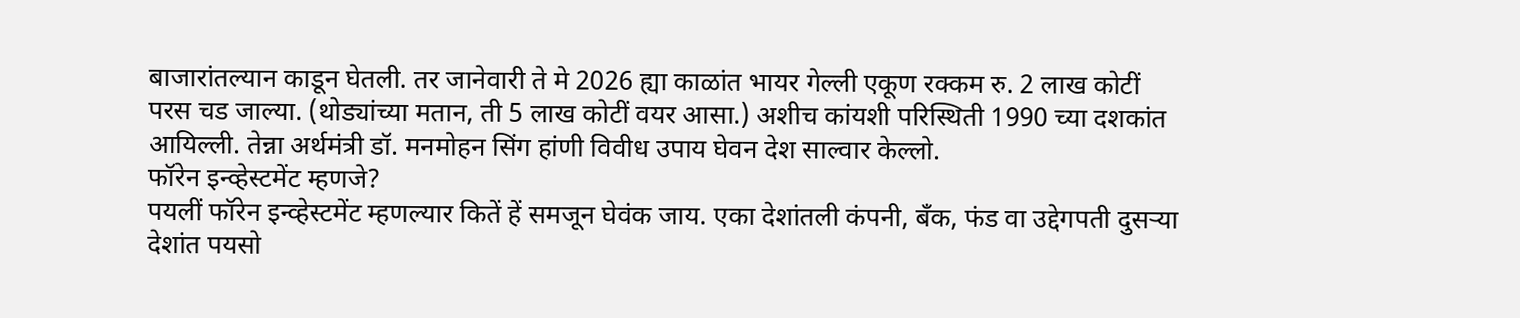बाजारांतल्यान काडून घेतली. तर जानेवारी ते मे 2026 ह्या काळांत भायर गेल्ली एकूण रक्कम रु. 2 लाख कोटीं परस चड जाल्या. (थोड्यांच्या मतान, ती 5 लाख कोटीं वयर आसा.) अशीच कांयशी परिस्थिती 1990 च्या दशकांत आयिल्ली. तेन्ना अर्थमंत्री डॉ. मनमोहन सिंग हांणी विवीध उपाय घेवन देश साल्वार केल्लो.
फॉरेन इन्व्हेस्टमेंट म्हणजे?
पयलीं फॉरेन इन्व्हेस्टमेंट म्हणल्यार कितें हें समजून घेवंक जाय. एका देशांतली कंपनी, बँक, फंड वा उद्देगपती दुसऱ्या देशांत पयसो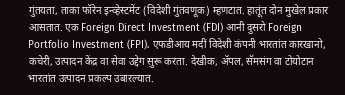गुंतयता, ताका फॉरेन इन्व्हेस्टमेंट (विदेशी गुंतवणूक) म्हणटात. हातूंत दोन मुखेल प्रकार आसतात. एक Foreign Direct Investment (FDI) आनी दुसरो Foreign Portfolio Investment (FPI). एफडीआय मदीं विदेशी कंपनी भारतांत कारखानो, कचेरी, उत्पादन केंद्र वा सेवा उद्देग सुरू करता. देखीक, ॲपल, सॅमसंग वा टोयोटान भारतांत उत्पादन प्रकल्प उबारल्यात.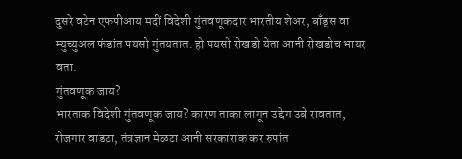दुसरे वटेन एफपीआय मदीं विदेशी गुंतवणूकदार भारतीय शेअर, बाँड्स वा म्युच्युअल फंडांत पयसो गुंतयतात. हो पयसो रोखडो येता आनी रोखडोच भायर वता.
गुंतवणूक जाय?
भारताक विदेशी गुंतवणूक जाय? कारण ताका लागून उद्देग उबे रावतात, रोजगार वाडटा, तंत्रज्ञान मेळटा आनी सरकाराक कर रुपांत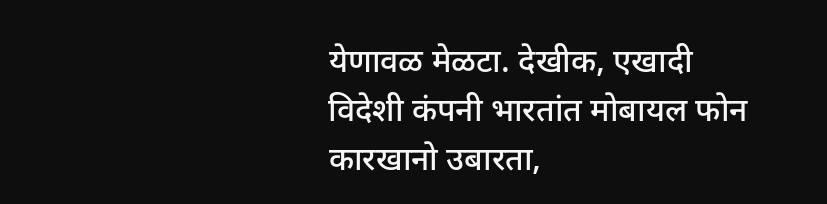येणावळ मेळटा. देखीक, एखादी विदेशी कंपनी भारतांत मोबायल फोन कारखानो उबारता,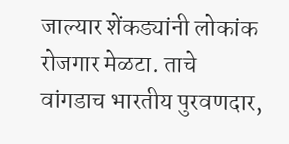जाल्यार शेंकड्यांनी लोकांक रोजगार मेळटा. ताचे वांगडाच भारतीय पुरवणदार,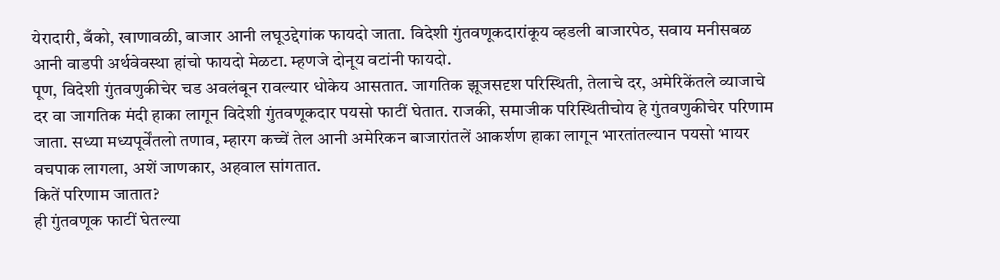येरादारी, बँको, खाणावळी, बाजार आनी लघूउद्देगांक फायदो जाता. विदेशी गुंतवणूकदारांकूय व्हडली बाजारपेठ, सवाय मनीसबळ आनी वाडपी अर्थवेवस्था हांचो फायदो मेळटा. म्हणजे दोनूय वटांनी फायदो.
पूण, विदेशी गुंतवणुकीचेर चड अवलंबून रावल्यार धोकेय आसतात. जागतिक झूजसदृश परिस्थिती, तेलाचे दर, अमेरिकेंतले व्याजाचे दर वा जागतिक मंदी हाका लागून विदेशी गुंतवणूकदार पयसो फाटीं घेतात. राजकी, समाजीक परिस्थितीचोय हे गुंतवणुकीचेर परिणाम जाता. सध्या मध्यपूर्वेंतलो तणाव, म्हारग कच्चें तेल आनी अमेरिकन बाजारांतलें आकर्शण हाका लागून भारतांतल्यान पयसो भायर वचपाक लागला, अशें जाणकार, अहवाल सांगतात.
कितें परिणाम जातात?
ही गुंतवणूक फाटीं घेतल्या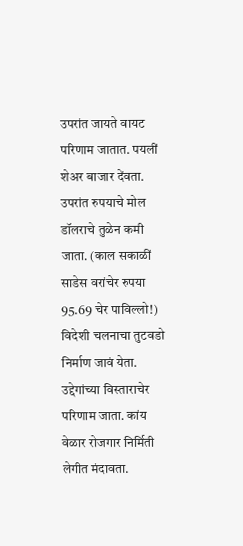उपरांत जायते वायट परिणाम जातात. पयलीं शेअर बाजार देंवता. उपरांत रुपयाचे मोल डॉलराचे तुळेन कमी जाता. (काल सकाळीं साडेस वरांचेर रुपया 95.69 चेर पाविल्लो!) विदेशी चलनाचा तुटवडो निर्माण जावं येता. उद्देगांच्या विस्ताराचेर परिणाम जाता. कांय वेळार रोजगार निर्मिती लेगीत मंदावता.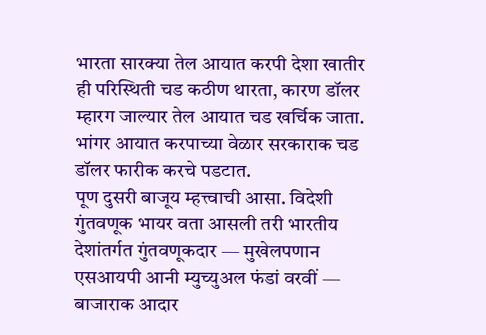भारता सारक्या तेल आयात करपी देशा खातीर ही परिस्थिती चड कठीण थारता, कारण डॉलर म्हारग जाल्यार तेल आयात चड खर्चिक जाता. भांगर आयात करपाच्या वेळार सरकाराक चड डॉलर फारीक करचे पडटात.
पूण दुसरी बाजूय म्हत्त्वाची आसा. विदेशी गुंतवणूक भायर वता आसली तरी भारतीय देशांतर्गत गुंतवणूकदार — मुखेलपणान एसआयपी आनी म्युच्युअल फंडां वरवीं — बाजाराक आदार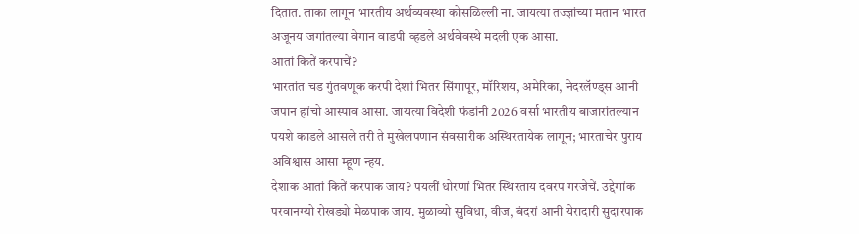दितात. ताका लागून भारतीय अर्थव्यवस्था कोसळिल्ली ना. जायत्या तज्ज्ञांच्या मतान भारत अजूनय जगांतल्या वेगान वाडपी व्हडले अर्थवेवस्थे मदली एक आसा.
आतां कितें करपाचें?
भारतांत चड गुंतवणूक करपी देशां भितर सिंगापूर, मॉरिशय, अमेरिका, नेदरलॅण्ड्स आनी जपान हांचो आस्पाव आसा. जायत्या विदेशी फंडांनी 2026 वर्सा भारतीय बाजारांतल्यान पयशे काडले आसले तरी ते मुखेलपणान संवसारीक अस्थिरतायेक लागून; भारताचेर पुराय अविश्वास आसा म्हूण न्हय.
देशाक आतां कितें करपाक जाय? पयलीं धोरणां भितर स्थिरताय दवरप गरजेचें. उद्देगांक परवानग्यो रोखड्यो मेळपाक जाय. मुळाव्यो सुविधा, वीज, बंदरां आनी येरादारी सुदारपाक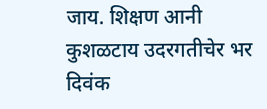जाय. शिक्षण आनी कुशळटाय उदरगतीचेर भर दिवंक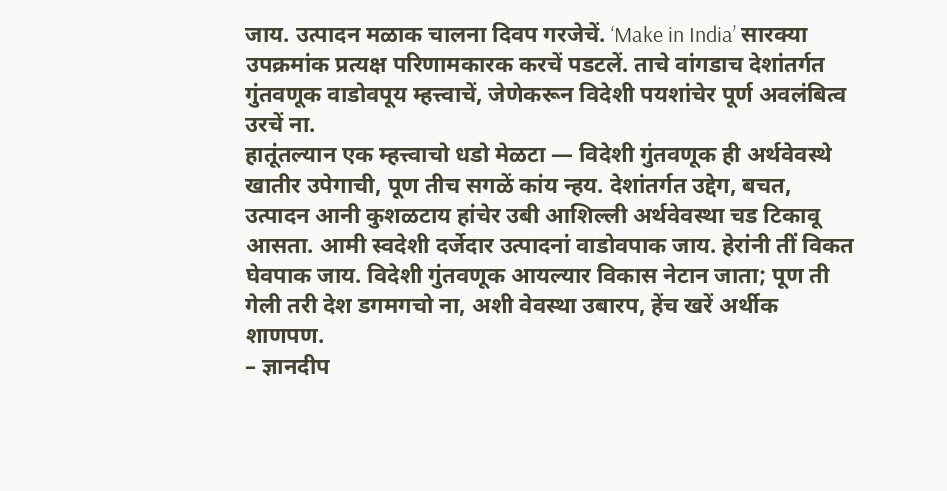जाय. उत्पादन मळाक चालना दिवप गरजेचें. ‘Make in India’ सारक्या उपक्रमांक प्रत्यक्ष परिणामकारक करचें पडटलें. ताचे वांगडाच देशांतर्गत गुंतवणूक वाडोवपूय म्हत्त्वाचें, जेणेकरून विदेशी पयशांचेर पूर्ण अवलंबित्व उरचें ना.
हातूंतल्यान एक म्हत्त्वाचो धडो मेळटा — विदेशी गुंतवणूक ही अर्थवेवस्थे खातीर उपेगाची, पूण तीच सगळें कांय न्हय. देशांतर्गत उद्देग, बचत, उत्पादन आनी कुशळटाय हांचेर उबी आशिल्ली अर्थवेवस्था चड टिकावू आसता. आमी स्वदेशी दर्जेदार उत्पादनां वाडोवपाक जाय. हेरांनी तीं विकत घेवपाक जाय. विदेशी गुंतवणूक आयल्यार विकास नेटान जाता; पूण ती गेली तरी देश डगमगचो ना, अशी वेवस्था उबारप, हेंच खरें अर्थीक शाणपण.
– ज्ञानदीप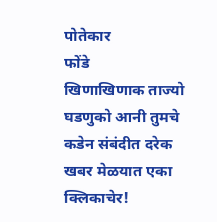पोतेकार
फोंडे
खिणाखिणाक ताज्यो घडणुको आनी तुमचे कडेन संबंदीत दरेक खबर मेळयात एका क्लिकाचेर!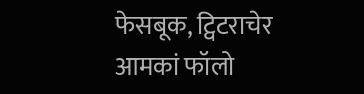फेसबूक, ट्विटराचेर आमकां फॉलो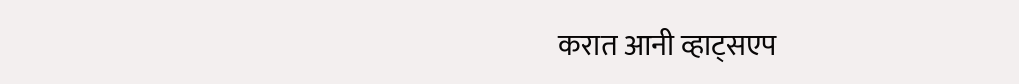करात आनी व्हाट्सएप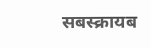सबस्क्रायब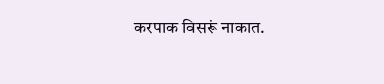करपाक विसरूं नाकात.